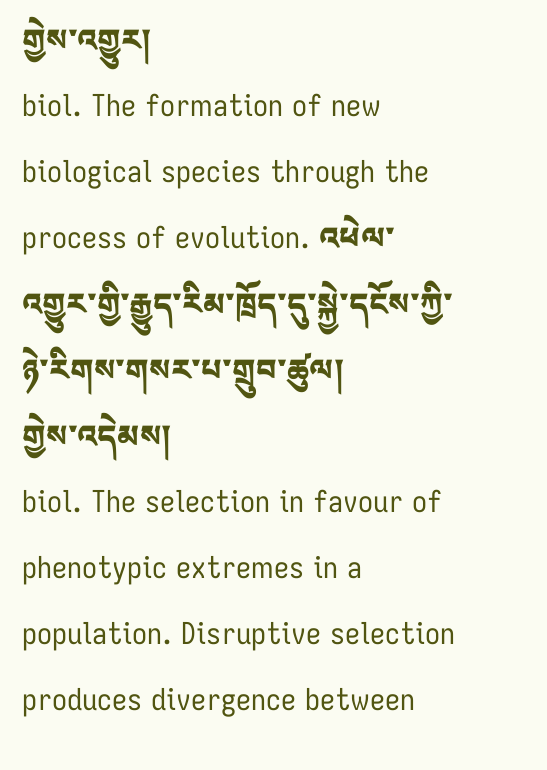གྱེས་འགྱུར།
biol. The formation of new biological species through the process of evolution. འཕེལ་འགྱུར་གྱི་རྒྱུད་རིམ་ཁྲོད་དུ་སྐྱེ་དངོས་ཀྱི་ཉེ་རིགས་གསར་པ་གྲུབ་ཚུལ།
གྱེས་འདེམས།
biol. The selection in favour of phenotypic extremes in a population. Disruptive selection produces divergence between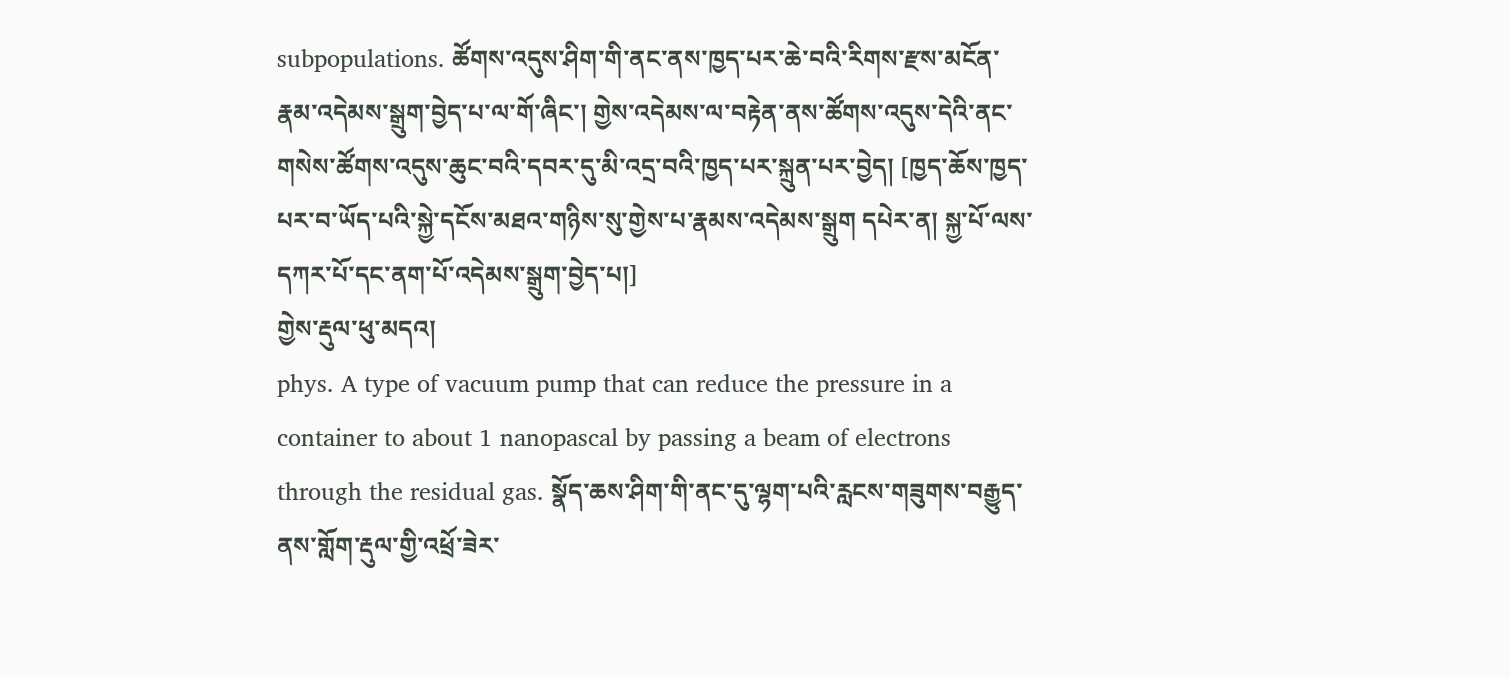subpopulations. ཚོགས་འདུས་ཤིག་གི་ནང་ནས་ཁྱད་པར་ཆེ་བའི་རིགས་རྫས་མངོན་རྣམ་འདེམས་སྒྲུག་བྱེད་པ་ལ་གོ་ཞིང་། གྱེས་འདེམས་ལ་བརྟེན་ནས་ཚོགས་འདུས་དེའི་ནང་གསེས་ཚོགས་འདུས་ཆུང་བའི་དབར་དུ་མི་འདྲ་བའི་ཁྱད་པར་སྐྲུན་པར་བྱེད། [ཁྱད་ཆོས་ཁྱད་པར་བ་ཡོད་པའི་སྐྱེ་དངོས་མཐའ་གཉིས་སུ་གྱེས་པ་རྣམས་འདེམས་སྒྲུག དཔེར་ན། སྐྱ་པོ་ལས་དཀར་པོ་དང་ནག་པོ་འདེམས་སྒྲུག་བྱེད་པ།]
གྱེས་རྡུལ་ཕུ་མདའ།
phys. A type of vacuum pump that can reduce the pressure in a container to about 1 nanopascal by passing a beam of electrons through the residual gas. སྣོད་ཆས་ཤིག་གི་ནང་དུ་ལྷག་པའི་རླངས་གཟུགས་བརྒྱུད་ནས་གློག་རྡུལ་གྱི་འཕྲོ་ཟེར་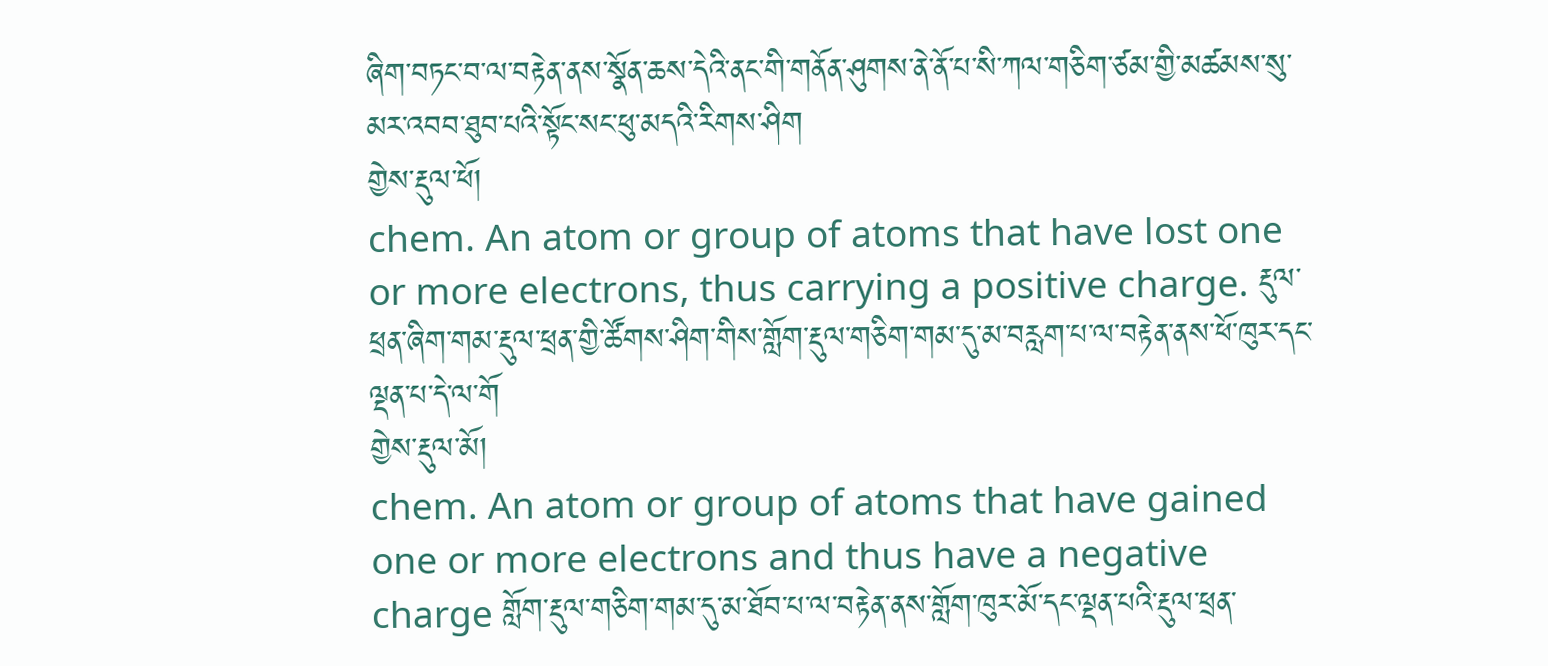ཞིག་བཏང་བ་ལ་བརྟེན་ནས་སྣོན་ཆས་དེའི་ནང་གི་གནོན་ཤུགས་ནེ་ནོ་པ་སི་ཀལ་གཅིག་ཙམ་གྱི་མཚམས་སུ་མར་འབབ་ཐུབ་པའི་སྟོང་སང་ཕུ་མདའི་རིགས་ཤིག
གྱེས་རྡུལ་ཕོ།
chem. An atom or group of atoms that have lost one or more electrons, thus carrying a positive charge. རྡུལ་ཕྲན་ཞིག་གམ་རྡུལ་ཕྲན་གྱི་ཚོགས་ཤིག་གིས་གློག་རྡུལ་གཅིག་གམ་དུ་མ་བརླག་པ་ལ་བརྟེན་ནས་ཕོ་ཁུར་དང་ལྡན་པ་དེ་ལ་གོ
གྱེས་རྡུལ་མོ།
chem. An atom or group of atoms that have gained one or more electrons and thus have a negative charge གློག་རྡུལ་གཅིག་གམ་དུ་མ་ཐོབ་པ་ལ་བརྟེན་ནས་གློག་ཁུར་མོ་དང་ལྡན་པའི་རྡུལ་ཕྲན་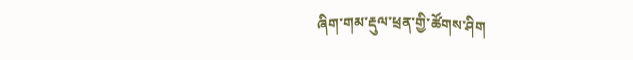ཞིག་གམ་རྡུལ་ཕྲན་གྱི་ཚོགས་ཤིག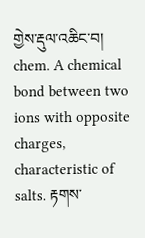གྱེས་རྡུལ་འཆིང་བ།
chem. A chemical bond between two ions with opposite charges, characteristic of salts. རྟགས་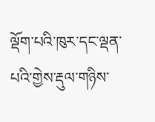ལྡོག་པའི་ཁུར་དང་ལྡན་པའི་གྱེས་རྡུལ་གཉིས་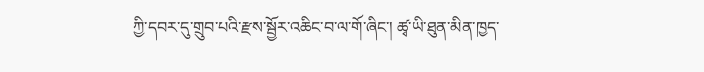ཀྱི་དབར་དུ་གྲུབ་པའི་རྫས་སྦྱོར་འཆིང་བ་ལ་གོ་ཞིང་། ཚྭ་ཡི་ཐུན་མིན་ཁྱད་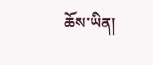ཆོས་ཡིན།